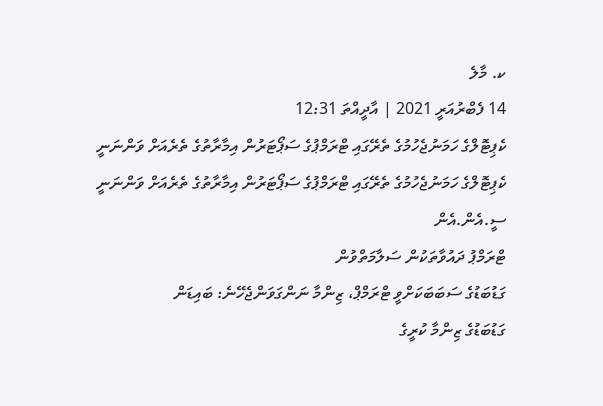ކ. މާލެ
14 ފެބްރުއަރީ 2021 | އާދީއްތަ 12:31
ކެޕިޓޮލްގެ ހަމަނުޖެހުމުގެ ތެރޭގައި ޓްރަމްޕުގެ ސަޕޯޓަރުން އިމާރާތުގެ ތެރެއަށް ވަންނަނީ
ކެޕިޓޮލްގެ ހަމަނުޖެހުމުގެ ތެރޭގައި ޓްރަމްޕުގެ ސަޕޯޓަރުން އިމާރާތުގެ ތެރެއަށް ވަންނަނީ
ސީ.އެން.އެން
ޓްރަމްޕު ދައުވާތަކުން ސަލާމަތްވުން
ގަޑުބަޑުގެ ސަބަބަކަށްވީ ޓްރަމްޕް، ޒިންމާ ނަންގަވަންޖެހޭނެ: ބައިޑަން
ގަޑުބަޑުގެ ޒިންމާ ކުރީގެ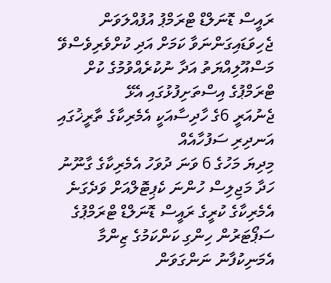ރައީސް ޑޮނަލްޑް ޓްރަމްޕު އުފުއްލަވަން ޖެހިވަޑައިގަންނަވާ ކަމަށް އަދި ކުށްވެރިވެސްވޭ
މަސްއޫލިއްޔަތު އަދާ ނުކުރެއްވުމުގެ ކުށް ޓްރަމްޕުގެ އިސްތަށިފުޅުގައި އެޅޭ
ޖެނުއަރީ 6ގެ ހާދިސާއަކީ އެމެރިކާގެ ތާރީޚުގައި އަނދިރި ސަފުހާއެއް
މިދިޔަ މަހުގެ 6 ވަނަ ދުވަހު އެމެރިކާގެ ގާނޫނު ހަދާ މަޖިލިސް ހުންނަ ކެޕިޓޮލްއަށް ވަދެގަނެ އެމެރިކާގެ ކުރީގެ ރައީސް ޑޮނަލްޑް ޓްރަމްޕުގެ ސަޕޯޓަރުން ހިންގި ކަންކަމުގެ ޒިންމާ އެމަނިކުފާނު ނަންގަވަން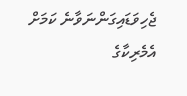ޖެހިވަޑައިގަންނަވާނެ ކަމަށް އެމެރިކާގެ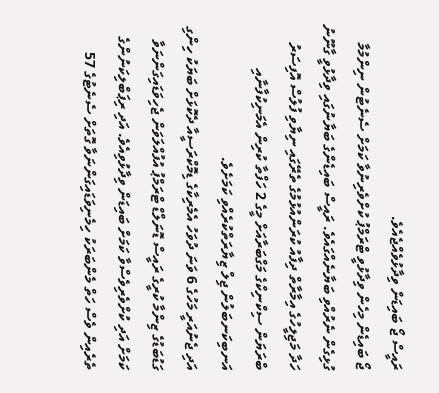ރައީސް ޖޯ ބައިޑަން ވިދާޅުވެއްޖެއެވެ.
ޖޯ ބައިޑެން މިހެން ވިދާޅުވީ ޓްރަމްޕު ކުށްވެރިނުވާ ކަމަށް ސެނެޓުން ނިންމުމާ ގުޅިގެން ނެރުއްވި ބަޔާނެއްގައެވެ. ރައީސް ބައިޑެންގެ ބަޔާނުގައި ވިދާޅުވީ ގާނޫނު ހަދާ މަޖިލީހުގެ އިމާރާތް ދިފާއު ކުރަންއުޅުމުގެ ތެރޭގައި ނިޔާވި ފުލުސް އޮފިސަރު ބްރަޔަން ސިކްނިކްގެ މަގްބަރާއަށް މީގެ 2 ހަފްތާ ކުރިން އެމަނިކުފާނާއި އަނބިކަނބަލުން ޖިލް ޒިޔާރަތްކުރެއްވި ކަމަށެވެ.
އަދި ޖެނުއަރީ މަހުގެ 6 ވަނަ ދުވަހު އެމެރިކާގެ ޑިމޮކްރަސީއާ ދެކޮޅަށް ބަޔަކު ހިންގި ގަޑުބަޑުގެ ޒިންމާ ކުރީގެ ރައީސް ޑޮނަލްޑް ޓްރަމްޕު އުފުއްލަވަން ޖެހިވަޑައިގަންނަވާ ކަމަށް އަދި ކުށްވެރިވެސްވާ ކަމަށް ބައިޑަން ވިދާޅުވިއެވެ. އަދި ރިޕަބްލިކަނުންގެ ތެރެއިން ވެސް ހަތް މެންބަރަކު ހިމެނިވަޑައިގަންނަވާ ގޮތަށް ސެނެޓުގެ 57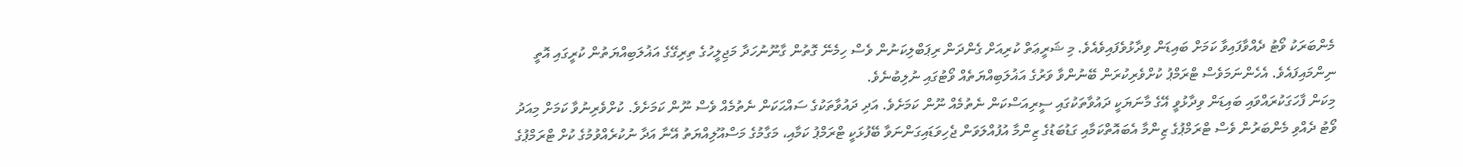މެންބަރަކު ވޯޓު ދެއްވާފައިވާ ކަމަށް ބައިޑަން ވިދާޅުވެފައިވެއެވެ. މި ޝަރީޢަތް ކުރިއަށް ގެންދަން ރިޕަބްލިކަނުން ވެސް ހިމެނޭ ގޮތުން ގާނޫނުހަދާ މަޖިލީހުގެ ތިރިގޭގެ އަޣުލަބިއްޔަތުން ކުރީގައި އޮތީ ނިންމައިފައެވެ. އެހެންނަމަވެސް ޓްރަމްޕު ކުށްވެރިކުރަން ބޭނުންވާ ވަރުގެ އަޣުލަބިއްޔަތެއް ވޯޓުގައި ނުލިބުނެވެ.
މިކަން ފާހަގަކުރައްވައި ބައިޑަން ވިދާޅުވީ އޭގެ މާނަޔަކީ ދައުވާތަކުގައި ސީރިއަސްކަން ނެތުމެއް ނޫން ކަމަށެވެ. އަދި ދައުވާތަކުގެ ސައްޙަކަން ނެތުމެއް ވެސް ނޫން ކަމަށެވެ. ކުށްވެރިނުވާ ކަމަށް މިއަދު ވޯޓު ދެއްވި މެންބަރުން ވެސް ޓްރަމްޕުގެ ޒިންމާ އެބައޮތްކަމާއި ގަޑުބަޑުގެ ޒިންމާ އުފުއްލަވަން ޖެހިވަޑައިގަންނަވާ ބޭފުޅަކީ ޓްރަމްޕު ކަމާއި، މަގާމުގެ މަސްއޫލިއްޔަތު އޭނާ އަދާ ނުކުރެއްވުމުގެ ކުށް ޓްރަމްޕުގެ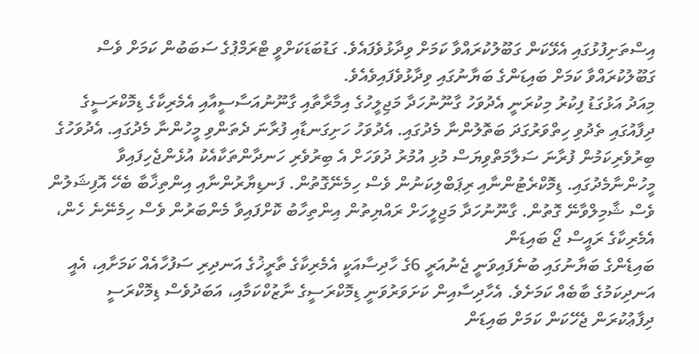އިސްތަށިފުޅުގައި އެޅޭކަން ގަބޫލުކުރައްވާ ކަމަށް ވިދާޅުވެފައެވެ. ގަޑުބަޑަކަށްވީ ޓްރަމްޕުގެ ސަބަބުން ކަމަށް ވެސް ގަބޫލުކުރައްވާ ކަމަށް ބައިޑަންގެ ބަޔާނުގައި ވިދާޅުވެފައިވެއެވެ.
މިއަދު އަޅުގަޑު ފިކުރު މިކުރަނީ އެދުވަހު ގާނޫނުހަދާ މަޖިލީހުގެ އިމާރާތާއި ގާނޫނުއަސާސީއާއި އެމެރިކާގެ ޑިމޮކްރަސީގެ ދިފާއުގައި ތެދުވި ހިތްވަރުގަދަ ބަތޮލުންނާ މެދުގައި. އެދުވަހު ހަށިގަނޑާއި ފުރާނަ ދެތަންވި މީހުންނާ މެދުގައި. އެދުވަހުގެ ބިރުވެރިކަމުން ފުރާނަ ސަލާމަތްވިޔަސް މުޅި އުމުރު ދުވަހަށް އެ ބިރުވެރި ހަނދާންތަކާއެކު އުޅެންޖެހިފައިވާ މީހުންނާމެދުގައި. ޑިމޮކްރެޓުންނާއި ރިޕަބްލިކަނުން ވެސް ހިމެނޭގޮތުން. ފަނޑިޔާރުންނާއި އިންތިޚާބާ ބެހޭ އޮފިޝަލުން ވެސް ޝާމިލްވާނޭ ގޮތުން. ގާނޫނުހަދާ މަޖިލީހަށް ރައްޔިތުން އިންތިހާބު ކޮށްފައިވާ މެންބަރުން ވެސް ހިމެނޭނެ ހެން،
އެމެރިކާގެ ރައީސް ޖޯ ބައިޑަން
ބައިޑެންގެ ބަޔާނުގައި ބުނެފައިވަނީ ޖެނުއަރީ 6ގެ ހާދިސާއަކީ އެމެރިކާގެ ތާރީޚުގެ އަނދިރި ސަފުހާއެއް ކަމަށާއި، އެއީ އަނދިކަމުގެ ބާބެއް ކަމަށެވެ. އެހާދިސާއިން ކަށަވަރުވަނީ ޑިމޮކްރަސީގެ ނާޒުކްކަމާއި، އަބަދުވެސް ޑިމޮކްރަސީ ދިފާޢުކުރަން ޖެހޭކަން ކަމަށް ބައިޑަން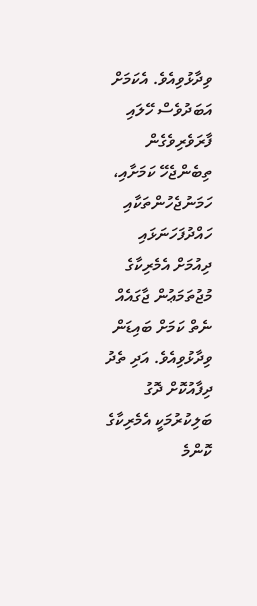ވިދާޅުވިއެވެ. އެކަމަށް އަބަދުވެސް ހޭލައި ފާރަވެރިވެގެން ތިބެންޖެހޭ ކަމަށާއި، ހަމަނުޖެހުންތަކާއި ހައްދުފަހަނަޅައި ދިއުމަށް އެމެރިކާގެ މުޖުތަމަޢުން ޖާގައެއް ނެތް ކަމަށް ބައިޑަން ވިދާޅުވިއެވެ. އަދި ތެދު ދިފާއުކޮށް ދޮގު ބަލިކުރުމަކީ އެމެރިކާގެ ކޮންމެ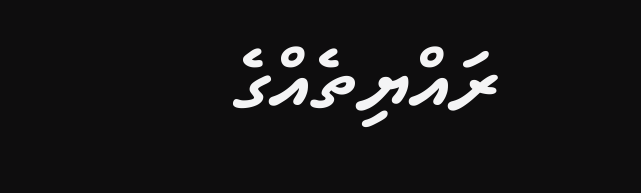ރައްޔިތެއްގެ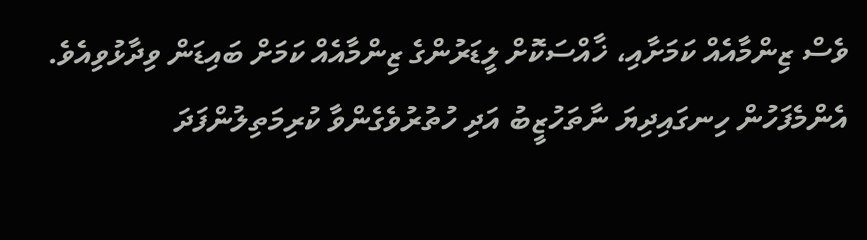ވެސް ޒިންމާއެއް ކަމަށާއި، ޚާއްސަކޮށް ލީޑަރުންގެ ޒިންމާއެއް ކަމަށް ބައިޑަން ވިދާޅުވިއެވެ.
އެންމެފަހުން ހިނގައިދިޔަ ނާތަހުޒީބު އަދި ހުތުރުވެގެންވާ ކުރިމަތިލުންފަދަ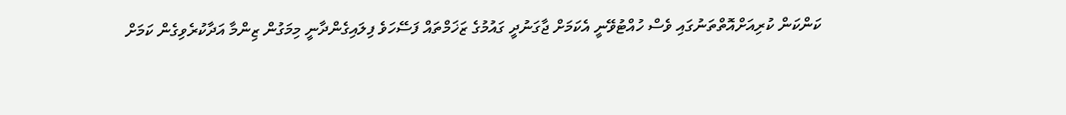ކަންކަން ކުރިއަށްއޮތްތަނުގައި ވެސް ހުއްޓުވޭނީ އެކަމަށް ޖާގަނުދީ ގައުމުގެ ޒަޚަމްތައް ފަސޭހަވެ ފިލައިގެންދާނީ މިމަގުން ޒިންމާ އަދާކުރެވިގެން ކަމަށް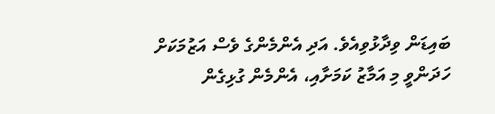ބައިޑަން ވިދާޅުވިއެވެ. އަދި އެންމެންގެ ވެސް އަޒުމަކަށް ހަދަންވީ މި އަމާޒު ކަމަށާއި، އެންމެން ގުޅިގެން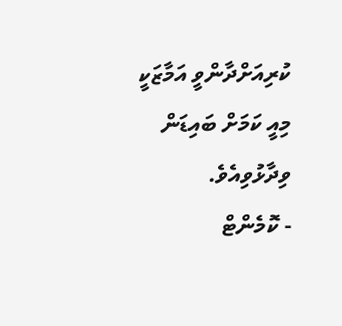ކުރިއަށްދާންވީ އަމާޒަކީ މިއީ ކަމަށް ބައިޑަން ވިދާޅުވިއެވެ.
- ކޮމެންޓް